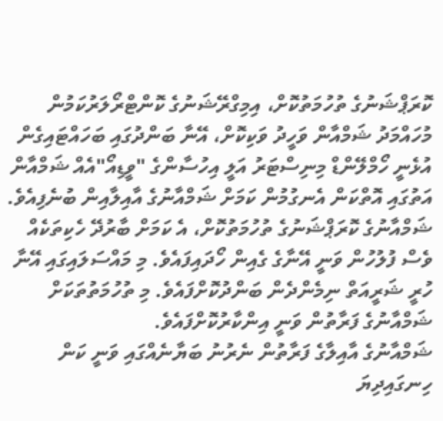ކޮރަޕްޝަނުގެ ތުހުމަތުކޮށް، އިމިގްރޭޝަނުގެ ކޮންޓްރޯލަރުކަމުން މުހައްމަދު ޝަމްއާން ވަހީދު ވަކިކޮށް، އޭނާ ބަންދުގައި ބަހައްޓައިގެން އުޅެނީ ހޯމްލޭންޑް މިނިސްޓަރު އަލީ އިހުސާންގެ "ވީޑިއޯ"އެއް ޝަމްއާން އަތުގައި އޮތްކަން އެނގުމުން ކަމަށް ޝަމްއާނުގެ އާއިލާއިން ބުނެފިއެވެ.
ޝަމްއާނުގެ ކޮރަޕްޝަނުގެ ތުހުމަތުކޮށް، އެ ކަމަށް ބާރުދޭ ހެކިތަކެއް ވެސް ފުލުހުން ވަނީ އޭނާގެ ގެއިން ހޯދައިފައެވެ. މި މައްސަލައިގައި އޭނާ ހުރީ ޝަރީއަތް ނިމެންދެން ބަންދުކޮށްފައެވެ. މި ތުހުމަތުތަކަށް ޝަމްއާނުގެ ފަރާތުން ވަނީ އިންކާރުކޮށްފައެވެ.
ޝަމްއާނުގެ އާއިލާގެ ފަރާތުން ނެރުނު ބަޔާނެއްގައި ވަނީ ކަން ހިނގައިދިޔަ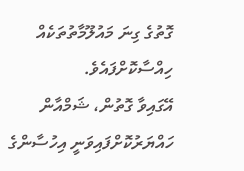ގޮތުގެ ގިނަ މައުލޫމާތުތަކެއް ހިއްސާކޮށްފައެވެ.
އޭގައިވާ ގޮތުން، ޝަމްއާން ހައްޔަރުކޮށްފައިވަނީ އިހުސާންގެ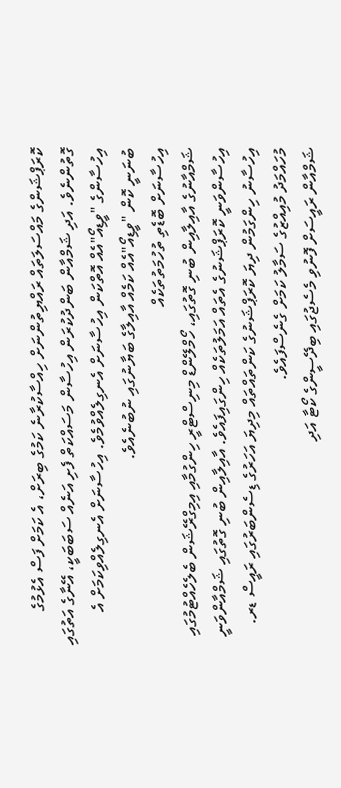ކޮރަޕްޝަންގެ މައްސަލަތައް ރައްޔިތުންނަށް ހިއްސާކުރާނެ ކަމުގެ ބިރަށް، އެ ކަމަށް ފަސް އެޅުމުގެ ގޮތުންނެވެ. އަދި ޝަމްއާން ބަންދުކުރަން އިހުސާން މަސައްކަތް ފެށި އަނެއް ސަބަބަކީ، އޭނާގެ އަތުގައި އިހުސާންގެ "ވީޑިއޯ"އެއް އޮތްކަން އިހުސާނަށް އެނގިލެއްވުމެވެ. އިހުސާނަށް އެނގިލެއްވިކަމަށް އެ ބުނަނީ ކޮން "ވީޑިއޯ"އެއް ކަމެއް އާއިލާގެ ބަޔާނުގައި ނުބުނެއެވެ.
އިހުސާނަށް ބޮޑެތި ތުހުމަތުތަކެއް
ޝަމްއާނުގެ އާއިލާއިން ބުނި ގޮތުގައި، ހޯމްލޭންޑް މިނިސްޓްރީ ހިންގުމާއި އިމިގްރޭޝަން ބެލެހެއްޓުމުގައި އިހުސާންވަނީ ކޮރަޕްޝަނުގެ އެތައް އަމަލުތަކެއް ހިންގައިފައެވެ. އާއިލާއިން ބުނި ގޮތުގައި ޝަމްއާންވަނީ އިހުސާނު ހިންގަމުން ދިޔަ ކޮރަޕްޝަނުގެ ކަންތައްތައް މިދިޔަ އަހަރުގެ ޑިސެންބަރުގައި ރައީސް ޑރ. މުހައްމަދު މުއިއްޒުގެ ސަމާލު ކަމަށް ގެނެސްފައެވެ.
ޝަމްއާން ރައީސަށް ފޮނުވި މެސެޖުގައި ބިދޭސީންގެ ކޯޓާ އަދި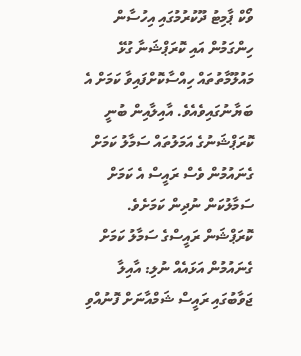ވޯކް ޕާމިޓު ދޫކުރުމުގައި އިހުސާން ހިންގަމުން އައި ކޮރަޕްޝަނާ ގުޅޭ މައުލޫމާތުތައް ހިއްސާކޮށްފައިވާ ކަމަށް އެ ބަޔާނުގައިވެއެވެ. އާއިލާއިން ބުނީ ކޮރަޕްޝަނުގެ އަމަލުތައް ސަމާލު ކަމަށް ގެނައުމުން ވެސް ރައީސް އެ ކަމަށް ސަމާލުކަން ނުދިން ކަމަށެވެ.
ކޮރަޕްޝަން ރައީސްގެ ސަމާލު ކަމަށް ގެނައުމުން އަޅައެއް ނުލި: އާއިލާ
ޖަވާބުގައި ރައީސް ޝަމްއާނަށް ފޮނުއްވި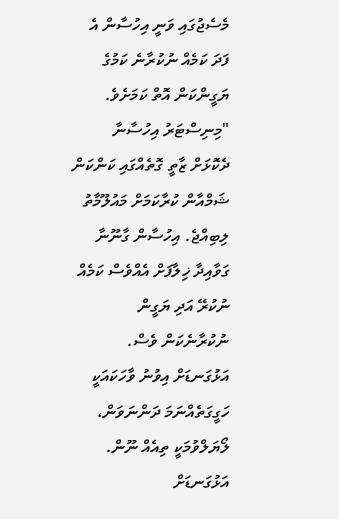މެސެޖުގައި ވަނީ އިހުސާން އެ ފަދަ ކަމެއް ނުކުރާނެ ކަމުގެ ޔަގީންކަން އޮތް ކަމަށެވެ.
"މިނިސްޓަރު އިހުސާނާ ދެކޮޅަށް ޒާތީ ގޮތެއްގައި ކަންކަން ޝަމްއާން ކުރާކަމަށް މައުލޫމާތު ލިބިއްޖެ. އިހުސާން ގާނޫނާ ގަވާއިދާ ޚިލާފަށް އެއްވެސް ކަމެއް ނުކުރޭ އަދި ޔަގީން ނުކުރާނެކަން ވެސް. އަޅުގަނޑަށް އިވުނު ވާހަކައަކީ ހަގީގަތެއްނަމަ ދަންނަވަން، ލޯޔަލްވުމަކީ ތިއެއް ނޫން. އަޅުގަނޑަށް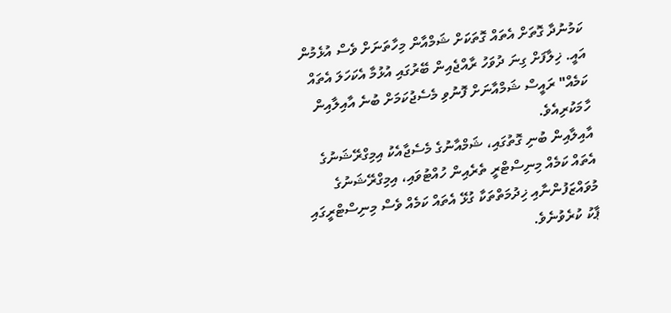ކަމުނުދާ ގޮތަށް އެތައް ގޮތަކަށް ޝަމްއާން މިހާތަނަށް ވެސް އުޅެމުން އައީ. ޚިލާފަށް ގިނަ ދުވަހު ރާއްޖެއިން ބޭރުގައި އުޅުމާ އެކަހަލަ އެތައް ކަމެއް" ރައީސް ޝަމްއާނަށް ފޮނުވި މެސެޖުކަމަށް ބުނެ އާއިލާއިން ހާމަކުރިއެވެ.
އާއިލާއިން ބުނި ގޮތުގައި، ޝަމްއާނުގެ މެސެޖާއެކު އިމިގްރޭޝަނުގެ އެތައް ކަމެއް މިނިސްޓްރީ ތެރެއިން ހުއްޓުވައި، އިމިގްރޭޝަނުގެ މުވައްޒަފުންނާއި ޚިދުމަތްތަކާ ގުޅޭ އެތައް ކަމެއް ވެސް މިނިސްޓްރީގައި ޕާކު ކުރެވުނެވެ.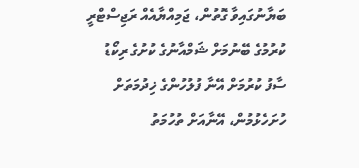ބަޔާނުގައިވާ ގޮތުން، ޖަމިއްޔާއެއް ރަޖިސްޓްރީ ކުރުމުގެ ބޭނުމަށް ޝަމްއާނުގެ ކުށުގެ ރިކޯޑު ސާފު ކުރުމަށް އޭނާ ފުލުހުންގެ ޚިދުމަތަށް ހުށަހެޅުމުން، އޭނާއަށް ތުހުމަތު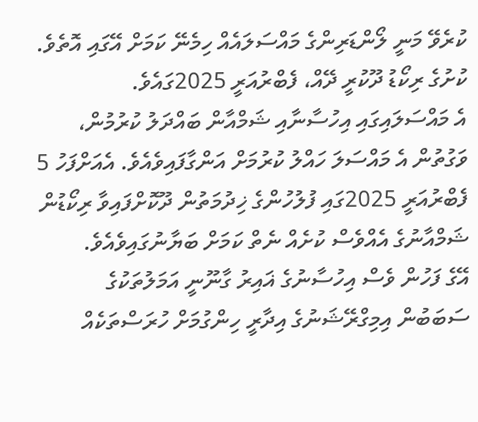ކުރެވޭ މަނީ ލޯންޑަރިންގެ މައްސަލައެއް ހިމެނޭ ކަމަށް އޭގައި އޮތެވެ. ކުށުގެ ރިކޯޑު ދޫކުރީ ދޭއް، ފެބްރުއަރީ 2025ގައެވެ.
އެ މައްސަލައިގައި އިހުސާނާއި ޝަމްއާން ބައްދަލު ކުރުމުން، ވަގުތުން އެ މައްސަލަ ހައްލު ކުރުމަށް އަންގާފައިވެއެވެ. އެއަށްފަހު 5 ފެބްރުއަރީ 2025ގައި ފުލުހުންގެ ޚިދުމަތުން ދޫކޮށްފައިވާ ރިކޯޑުން ޝަމްއާނުގެ އެއްވެސް ކުށެއް ނެތް ކަމަށް ބަޔާނުގައިވެއެވެ.
އޭގެ ފަހުން ވެސް އިހުސާނުގެ ޣައިރު ގާނޫނީ އަމަލުތަކުގެ ސަބަބުން އިމިގްރޭޝަނުގެ އިދާރީ ހިންގުމަށް ހުރަސްތަކެއް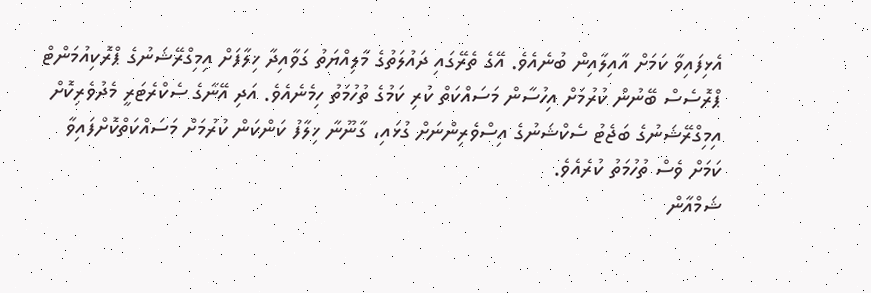އެޅިފައިވާ ކަމަށް އާއިލާއިން ބުނެއެވެ. އޭގެ ތެރޭގައި ދައުލަތުގެ މާލިއްޔަތު ގަވާއިދާ ޚިލާފަށް އިމިގްރޭޝަނުގެ ޕްރޮކިއުމަންޓް ޕްރޮސެސް ބޭނުން ކުރުމަށް އިހުސާން މަސައްކަތް ކުރި ކަމުގެ ތުހުމަތު ހިމެނެއެވެ. އަދި އޭނާގެ ސެކްރެޓަރީ މެދުވެރިކޮށް އިމިގްރޭޝަނުގެ ބަޖެޓު ސެކްޝަނުގެ އިސްވެރިންނަށް ގުޅައި، ގާނޫނާ ޚިލާފު ކަންކަން ކުރުމަށް މަސައްކަތްކޮށްފައިވާ ކަމަށް ވެސް ތުހުމަތު ކުރެއެވެ.
ޝަމްއާން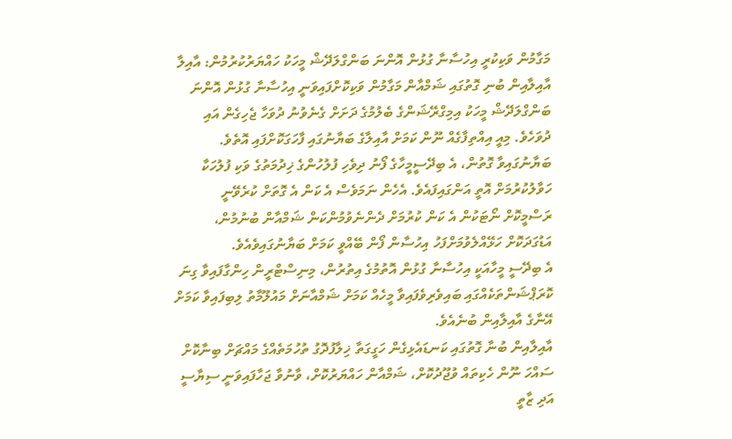މަގާމުން ވަކިކުރީ އިހުސާނާ ގުޅުން އޮންނަ ބަންގްލަދޭޝް މީހަކު ހައްޔަރުކުރުމުން: އާއިލާ
އާއިލާއިން ބުނި ގޮތުގައި ޝަމްއާން މަގާމުން ވަކިކޮށްފައިވަނީ އިހުސާނާ ގުޅުން އޮންނަ ބަންގްލަދޭޝް މީހަކު އިމިގްރޭޝަންގެ ބެލުމުގެ ދަށަށް ގެނެވުނު ދުވަހާ ޖެހިގެން އައި ދުވަހެވެ. މިއީ އިއްތިފާގެއް ނޫން ކަމަށް އާއިލާގެ ބަޔާނުގައި ފާހަގަކޮށްފައި އޮތެވެ.
ބަޔާނުގައިވާ ގޮތުން، އެ ބިދޭސީމީހާގެ ފޯނު ދިވެހި ފުލުހުންގެ ޚިދުމަތުގެ ވަކި ފުލުހަކާ ހަވާލުކުރުމަށް އޮތީ އަންގައިފައެވެ. އެހެން ނަމަވެސް އެ ކަން އެ ގޮތަށް ކުރެވޭނީ ރަސްމީކޮށް ނޯޓަކުން އެ ކަން ކުރުމަށް ދެންނެވުމުންކަން ޝަމްއާން ބުނުމުން، އަޑުގަދަކޮށް ހަޅޭއްލެވުމަށްފަހު އިހުސާން ފޯން ބޭއްވީ ކަމަށް ބަޔާނުގައިވެއެވެ.
އެ ބިދޭސީ މީހާއަކީ އިހުސާނާ ގުޅުން އޮތުމުގެ އިތުރުން، މިނިސްޓްރީން ހިންގާފައިވާ ގިނަ ކޮރަޕްޝަންތަކެއްގައި ބައިވެރިވެފައިވާ މީހެއް ކަމަށް ޝަމްއާނަށް މައުލޫމާތު ލިބިފައިވާ ކަމަށް އޭނާގެ އާއިލާއިން ބުނެއެވެ.
އާއިލާއިން ބުނާ ގޮތުގައި ކަނޑައެޅިގެން ހަގީގަތާ ޚިލާފުދޮގު ތުހުމަތެއްގެ މައްޗަށް ބިނާކޮށް ސައްހަ ނޫން ހެކިތައް ވުޖޫދުކޮށް، ޝަމްއާން ހައްޔަރުކޮށް، ވާނުވާ ޖަހާފައިވަނީ ސިޔާސީ އަދި ޒާތީ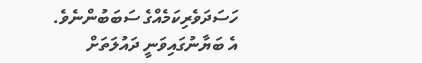ހަސަދަވެރިކަމެއްގެ ސަބަބުންނެވެ.
އެ ބަޔާނުގައިވަނީ ދައުލަތަށް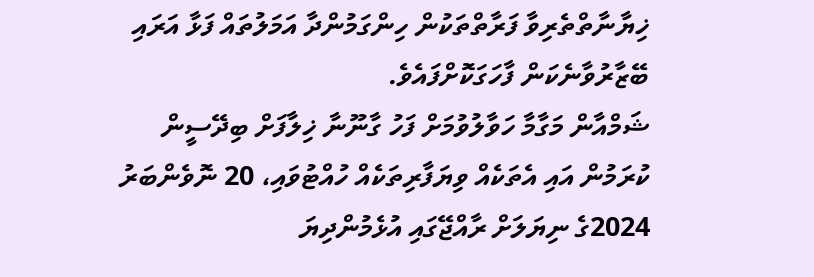ޚިޔާނާތްތެރިވާ ފަރާތްތަކުން ހިންގަމުންދާ އަމަލުތައް ފަޅާ އަރައި ބޭޒާރުވާނެކަން ފާހަގަކޮށްފައެވެ.
ޝަމްއާން މަގާމާ ހަވާލުވުމަށް ފަހު ގާނޫނާ ޚިލާފަށް ބިދޭސީން ކުރަމުން އައި އެތަކެއް ވިޔަފާރިތަކެއް ހުއްޓުވައި، 20 ނޮވެންބަރު 2024ގެ ނިޔަލަށް ރާއްޖޭގައި އުޅެމުންދިޔަ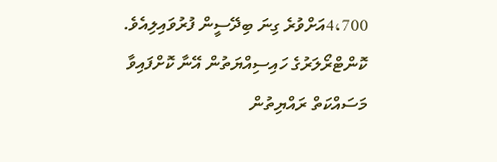4،700އަށްވުރެ ގިނަ ބިދޭސީން ފުރުވައިލިއެވެ.
ކޮންޓްރޯލަރުގެ ހައިސިއްޔަތުން އޭނާ ކޮށްފައިވާ މަސައްކަތް ރައްޔިތުން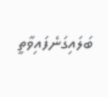ބަލައިގަނެފައިވާތީ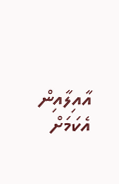އާއިލާއިން އެކަމަށް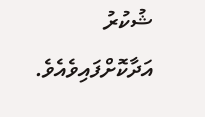ޝުކުރު އަދާކޮށްފައިވެއެވެ.